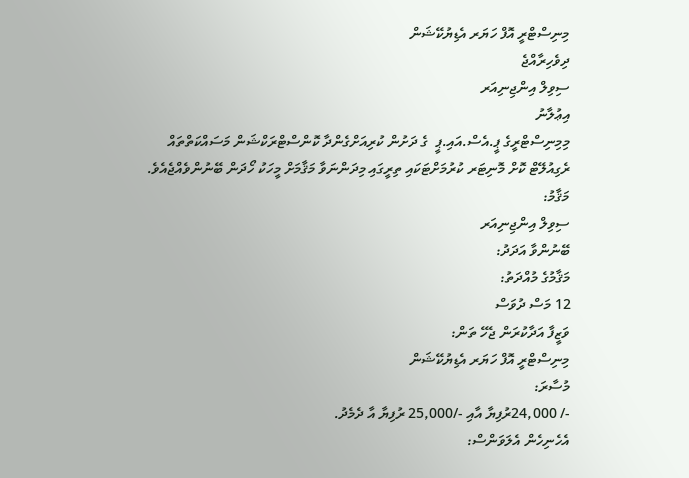މިނިސްޓްރީ އޮފް ހަޔަރ އެޑިޔުކޭޝަން
ދިވެހިރާއްޖެ
ސިވިލް އިންޖިނިއަރ
އިޢުލާނު
މިމިނިސްޓްރީގެ ޕީ.އެސް.އައި.ޕީ  ގެ ދަށުން ކުރިއަށްގެންދާ ކޮންސްޓްރަކްޝަން މަސައްކަތްތައް ރެގިއުލޭޓް ކޮށް މޮނިޓަރ ކުރުމަށްޓަކައި ތިރީގައި މިދަންނަވާ މަޤާމަށް މީހަކު ހޯދަން ބޭނުންވެއްޖެއެވެ.
މަޤާމު:
ސިވިލް އިންޖިނިއަރ
ބޭނުންވާ އަދަދު:
މަޤާމުގެ މުއްދަތު:
12 މަސް ދުވަސް
ވަޒީފާ އަދާކުރަން ޖެހޭ ތަން:
މިނިސްޓްރީ އޮފް ހަޔަރ އެޑިޔުކޭޝަން
މުސާރަ:
-/ 24,000ރުފިޔާ އާއި -/25,000 ރުފިޔާ އާ ދެމެދު.
އެހެނިހެން އެލަވަންސް: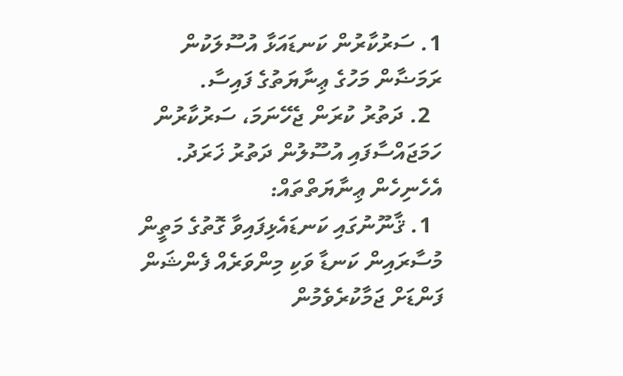1. ސަރުކާރުން ކަނޑައަޅާ އުސޫލަކުން ރަމަޟާން މަހުގެ ޢިނާޔަތުގެ ފައިސާ.
  2. ދަތުރު ކުރަން ޖެހޭނަމަ، ސަރުކާރުން ހަމަޖައްސާފައި އުސޫލުން ދަތުރު ޚަރަދު.
އެހެނިހެން ޢިނާޔަތްތައް:
  1. ޤާނޫނުގައި ކަނޑައެޅިފައިވާ ގޮތުގެ މަތީން މުސާރައިން ކަނޑާ ވަކި މިންވަރެއް ފެންޝަން ފަންޑަށް ޖަމާކުރެވެމުން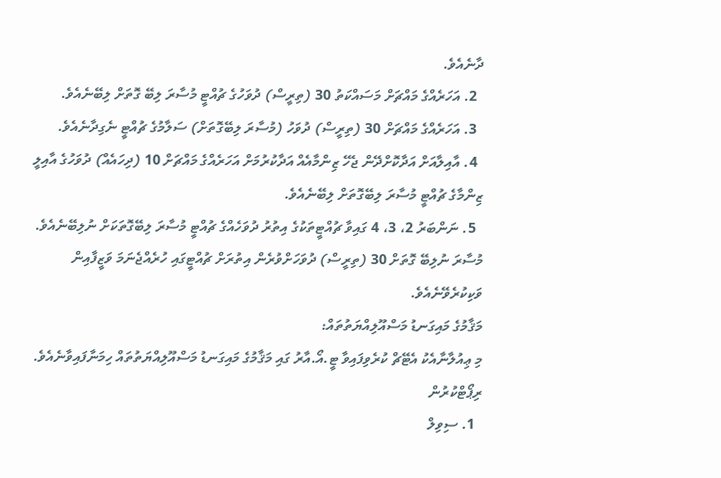ދާނެއެވެ.
  2. އަހަރެއްގެ މައްޗަށް މަސައްކަތު 30 (ތިރީސް) ދުވަހުގެ ޗުއްޓީ މުސާރަ ލިބޭ ގޮތަށް ލިބޭނެއެވެ.
  3. އަހަރެއްގެ މައްޗަށް 30 (ތިރީސް) ދުވަހު (މުސާރަ ލިބޭގޮތަށް) ސަލާމުގެ ޗުއްޓީ ނެގިދާނެއެވެ.
  4. އާއިލާއަށް އަދާކޮށްދޭން ޖެހޭ ޒިންމާއެއް އަދާކުރުމަށް އަހަރެއްގެ މައްޗަށް 10 (ދިހައެއް) ދުވަހުގެ އާއިލީ ޒިންމާގެ ޗުއްޓީ މުސާރަ ލިބޭގޮތަށް ލިބޭނެއެވެ.
  5. ނަންބަރު 2، 3، 4 ގައިވާ ޗުއްޓީތަކުގެ އިތުރު ދުވަހެއްގެ ޗުއްޓީ މުސާރަ ލިބޭގޮތަކަށް ނުލިބޭނެއެވެ. މުސާރަ ނުލިބޭ ގޮތަށް 30 (ތިރީސް) ދުވަހަށްވުރެން އިތުރަށް ޗުއްޓީގައި ހުރެއްޖެނަމަ ވަޒީފާއިން ވަކިކުރެވޭނެއެވެ.
މަޤާމުގެ މައިގަނޑު މަސްއޫލިއްޔަތުތައް:
މި ޢިއުލާނާއެކު އެޓޭޗް ކުރެވިފައިވާ ޓީ.އޯ.އާރު ގައި މަޤާމުގެ މައިގަނޑު މަސްއޫލިއްޔަތުތައް ހިމަނާފައިވާނެއެވެ.
ރިޕޯޓްކުރުން
  1. ސިވިލް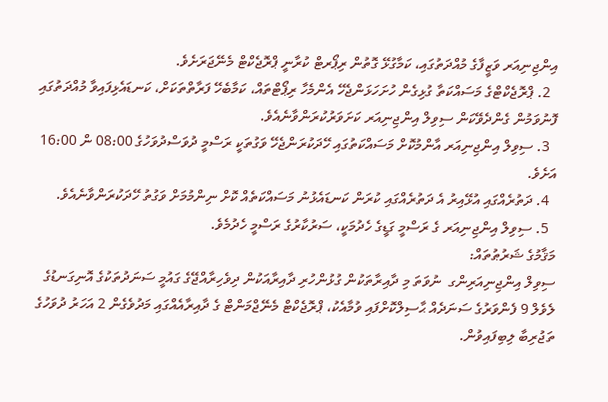އިންޖިނިއަރ ވަޒީފާގެ މުއްދަތުގައި، ކަމާގުޅޭ ގޮތުން ރިޕޯރޓް ކުރާނީ ޕްރޮޖެކްޓް މެނޭޖަރަށެވެ.
  2. ޕްރޮޖެކްޓްގެ މަސައްކަތާ ގުޅިގެން ހުށަހަޅަންޖެހޭ އެންމެހާ ރިޕޯޓްތައް، ކަމާބެހޭ ފަރާތްތަކަށް، ކަނޑައެޅިފައިވާ މުއްދަތުގައި ފޮނުވަމުން ގެންދެވޭކަން ސިވިލް އިންޖިނިއަރ ކަށަވަރުކުރަންވާނެއެވެ.
  3. ސިވިލް އިންޖިނިއަރ އާންމުކޮށް މަސައްކަތުގައި ހޭދަކުރަންޖެހޭ ވަގުތަކީ ރަސްމީ ދުވަސްދުވަހުގެ 08:00 ން 16:00 އަށެވެ.
  4. ދަތުރެއްގައި އުޅޭއިރު އެ ދަތުރެއްގައި ކުރަން ކަނޑައެޅުނު މަސައްކަތެއް ކޮށް ނިންމުމަށް ވަގުތު ހޭދަކުރަންވާނެއެވެ.
  5. ސިވިލް އިންޖިނިއަރ ގެ ރަސްމީ ގަޑީގެ ހެދުމަކީ، ސަރުކާރުގެ ރަސްމީ ހެދުމެވެ.
މަޤާމުގެ ޝަރުޠުތައް:
ސިވިލް އިންޖިނިއަރިންގ  ނުވަތަ މި ދާއިރާތަކުން ގުޅުންހުރި ދާއިރާއަކުން ދިވެހިރާއްޖޭގެ ގައުމީ ސަނަދުތަކުގެ އޮނިގަނޑުގެ ލެވެލް 9 ފެންވަރުގެ ސަނަދެއް ޙާސިލްކޮށްފައި ވުމާއެކު، ޕްރޮޖެކްޓް މެނޭޖްމަންޓް ގެ ދާއިރާއެއްގައި މަދުވެގެން 2 އަހަރު ދުވަހުގެ ތަޖުރިބާ ލިބިފައިވުން.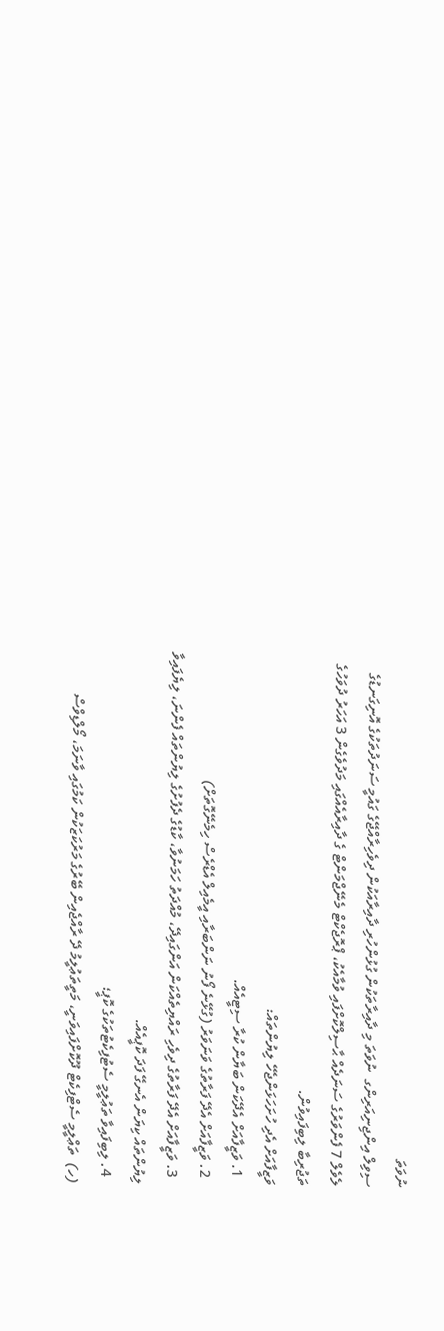ނުވަތަ
ސިވިލް އިންޖިނިއަރިންގ  ނުވަތަ މި ދާއިރާތަކުން ގުޅުންހުރި ދާއިރާއަކުން ދިވެހިރާއްޖޭގެ ގައުމީ ސަނަދުތަކުގެ އޮނިގަނޑުގެ ލެވެލް 7 ފެންވަރުގެ ސަނަދެއް ޙާސިލްކޮށްފައި ވުމާއެކު، ޕްރޮޖެކްޓް މެނޭޖްމަންޓް ގެ ދާއިރާއެއްގައި މަދުވެގެން 3 އަހަރު ދުވަހުގެ ތަޖުރިބާ ލިބިފައިވުން.
ވަޒީފާއަށް އެދި ހުށަހަޅަންޖެހޭ ލިޔުންތައް:
  1. ވަޒީފާއަށް އެދޭކަން ބަޔާން ކުރާ ސިޓީއެއް.
  2. ވަޒީފާއަށް އެދޭ ފަރާތުގެ ވަނަވަރު (ގުޅޭނެ ފޯނު ނަންބަރާއި އީމެއިލް އެޑްރެސް ހިމެނޭގޮތަށް)
  3. ވަޒީފާއަށް އެދޭ ފަރާތުގެ ދިވެހި ރައްޔިތެއްކަން އަންގައިދޭ، މުއްދަތު ހަމަނުވާ، ކާޑުގެ ދެފުށުގެ ލިޔުންތައް ފެންނަ، ލިޔެފައިވާ ލިޔުންތައް ކިޔަން އެނގޭ ފަދަ ކޮޕީއެއް.
  4. ލިބިފައިވާ ތަޢުލީމީ ސެޓުފިކެޓުތަކުގެ ކޮޕީ؛
(ހ)  ތަޢްލީމީ ސެޓްފިކެޓް ދޫކޮށްފައިވަނީ، މަތީތަޢުލީމު ދޭ ރާއްޖެއިން ބޭރުގެ މަރުކަޒަކުން ކަމުގައި ވާނަމަ، މޯލްޑިވްސް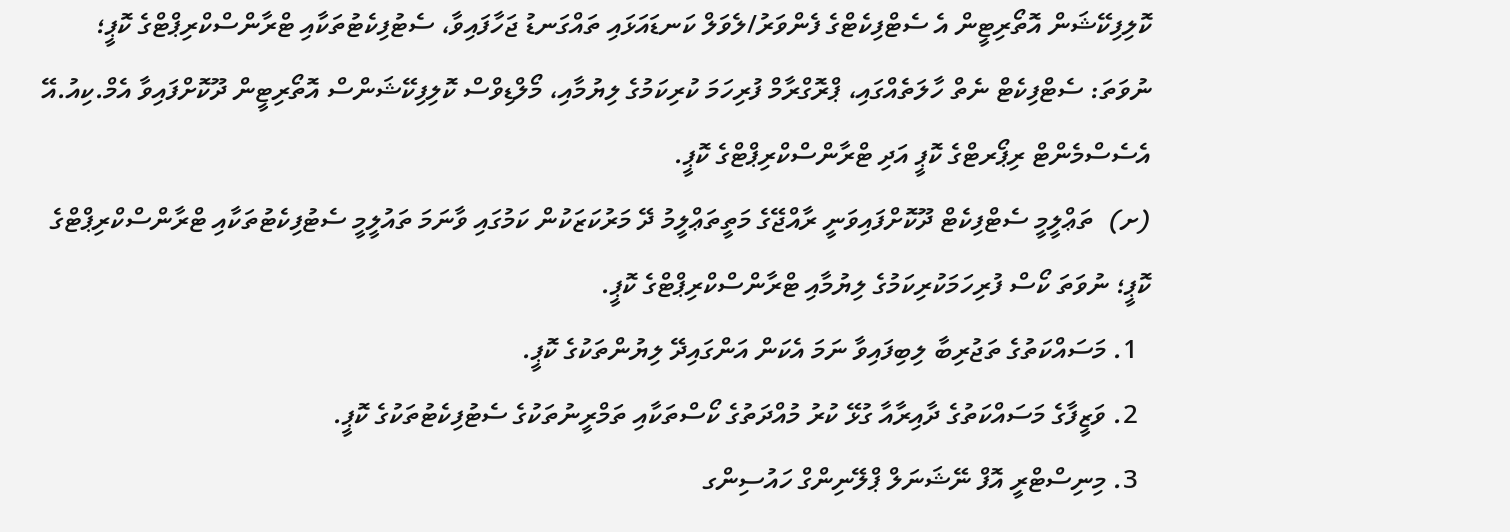ކޮލިފިކޭޝަން އޮތޯރިޓީން އެ ސެޓްފިކެޓްގެ ފެންވަރު/ލެވަލް ކަނޑައަޅައި ތައްގަނޑު ޖަހާފައިވާ، ސެޓުފިކެޓުތަކާއި ޓްރާންސްކްރިޕްޓްގެ ކޮޕީ؛ ނުވަތަ: ސެޓްފިކެޓް ނެތް ހާލަތެއްގައި، ޕްރޮގްރާމް ފުރިހަމަ ކުރިކަމުގެ ލިޔުމާއި، މޯލްޑިވްސް ކޮލިފިކޭޝަންސް އޮތޯރިޓީން ދޫކޮށްފައިވާ އެމް.ކިއު.އޭ އެސެސްމެންޓް ރިޕޯރޓްގެ ކޮޕީ އަދި ޓްރާންސްކްރިޕްޓްގެ ކޮޕީ.
(ށ)  ތަޢްލީމީ ސެޓްފިކެޓް ދޫކޮށްފައިވަނީ ރާއްޖޭގެ މަތީތަޢްލީމު ދޭ މަރުކަޒަކުން ކަމުގައި ވާނަމަ ތައުލީމީ ސެޓުފިކެޓުތަކާއި ޓްރާންސްކްރިޕްޓްގެ ކޮޕީ؛ ނުވަތަ ކޯސް ފުރިހަމަކުރިކަމުގެ ލިޔުމާއި ޓްރާންސްކްރިޕްޓްގެ ކޮޕީ.
  1. މަސައްކަތުގެ ތަޖުރިބާ ލިބިފައިވާ ނަމަ އެކަން އަންގައިދޭ ލިޔުންތަކުގެ ކޮޕީ.
  2. ވަޒީފާގެ މަސައްކަތުގެ ދާއިރާއާ ގުޅޭ ކުރު މުއްދަތުގެ ކޯސްތަކާއި ތަމްރީނުތަކުގެ ސެޓުފިކެޓުތަކުގެ ކޮޕީ.
  3. މިނިސްޓްރީ އޮފް ނޭޝަނަލް ޕްލޭނިންގް ހައުސިންގ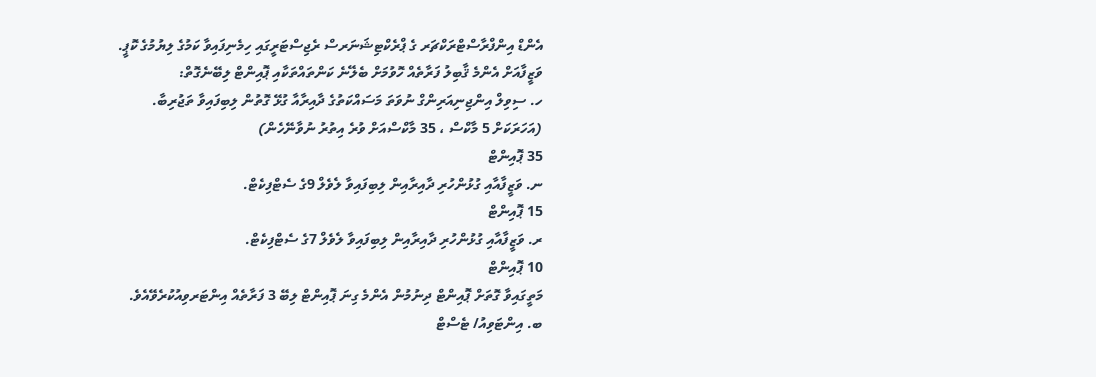އެންޑް އިންފްރާސްޓްރަކްޗަރ ގެ ޕްރެކްޓިޝަނަރސް ރެޖިސްޓަރީގައި ހިމެނިފައިވާ ކަމުގެ ލިޔުމުގެ ކޮޕީ.
ވަޒީފާއަށް އެންމެ ޤާބިލު ފަރާތެއް ހޮވުމަށް ބެލޭނެ ކަންތައްތަކާއި ޕޮއިންޓް ލިބޭނެގޮތް:
ހ. ސިވިލް އިންޖިނިއަރިންގް ނުވަތަ މަސައްކަތުގެ ދާއިރާއާ ގުޅޭ ގޮތުން ލިބިފައިވާ ތަޖުރިބާ.
(އަހަރަކަށް 5 މާކްސް ، 35 މާކްސްއަށް ވުރެ އިތުރު ނުވާނޭހެން)
35 ޕޮއިންޓް
ނ. ވަޒީފާއާއި ގުޅުންހުރި ދާއިރާއިން ލިބިފައިވާ ލެވެލް 9ގެ ސެޓްފިކެޓް.
15 ޕޮއިންޓް
ރ. ވަޒީފާއާއި ގުޅުންހުރި ދާއިރާއިން ލިބިފައިވާ ލެވެލް 7ގެ ސެޓްފިކެޓް.
10 ޕޮއިންޓް
މަތީގައިވާ ގޮތަށް ޕޮއިންޓް ދިނުމުން އެންމެ ގިނަ ޕޮއިންޓް ލިބޭ 3 ފަރާތެއް އިންޓަރވިއުކުރެވޭއެވެ.
ބ. އިންޓަވިއު/ ޓެސްޓް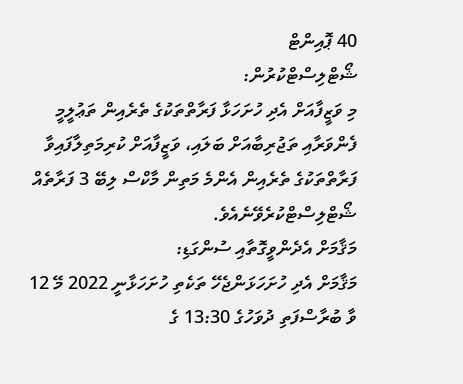40 ޕޮއިންޓް
ޝޯޓްލިސްޓްކުރުން:
މި ވަޒީފާއަށް އެދި ހުށަހަޅާ ފަރާތްތަކުގެ ތެރެއިން ތަޢުލީމީ ފެންވަރާއި ތަޖުރިބާއަށް ބަލައި، ވަޒީފާއަށް ކުރިމަތިލާފައިވާ ފަރާތްތަކުގެ ތެރެއިން އެންމެ މަތިން މާކްސް ލިބޭ 3 ފަރާތެއް ޝޯޓްލިސްޓްކުރެވޭނެއެވެ.
މަޤާމަށް އެދެންވީގޮތާއި ސުންގަޑި:
މަޤާމަށް އެދި ހުށަހަޅަންޖެހޭ ތަކެތި ހުށަހަޅާނީ 2022 މޭ 12 ވާ ބުރާސްފަތި ދުވަހުގެ 13:30 ގެ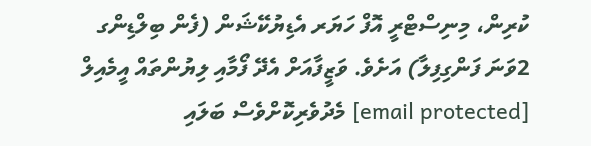ކުރިން، މިނިސްޓްރީ އޮފް ހަޔަރ އެޑިޔުކޭޝަން (ފެން ބިލްޑިންގ 2ވަނަ ފަންގިފިލާ) އަށެވެ. ވަޒީފާއަށް އެދޭ ފޯމާއި ލިޔުންތައް އީމެއިލް [email protected] މެދުވެރިކޮށްވެސް ބަލައި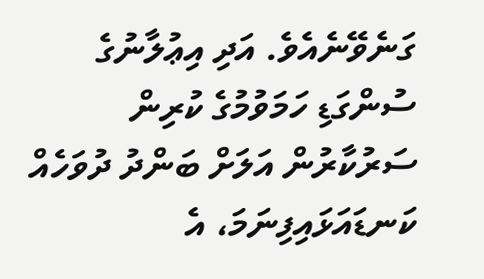ގަނެވޭނެއެވެ. އަދި އިޢުލާނުގެ ސުންގަޑި ހަމަވުމުގެ ކުރިން ސަރުކާރުން އަލަށް ބަންދު ދުވަހެއް ކަނޑައަޅައިފިނަމަ، އެ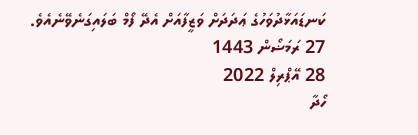ކަނޑައަޅާދުވަހުގެ ޢަދަދަށް ވަޒީފާއަށް އެދޭ ފޯމް ބަލައިގަނެވޭނެއެވެ.
27 ރަމަޟޯން 1443
28 އޭޕްރިލް 2022
ހޯދާ